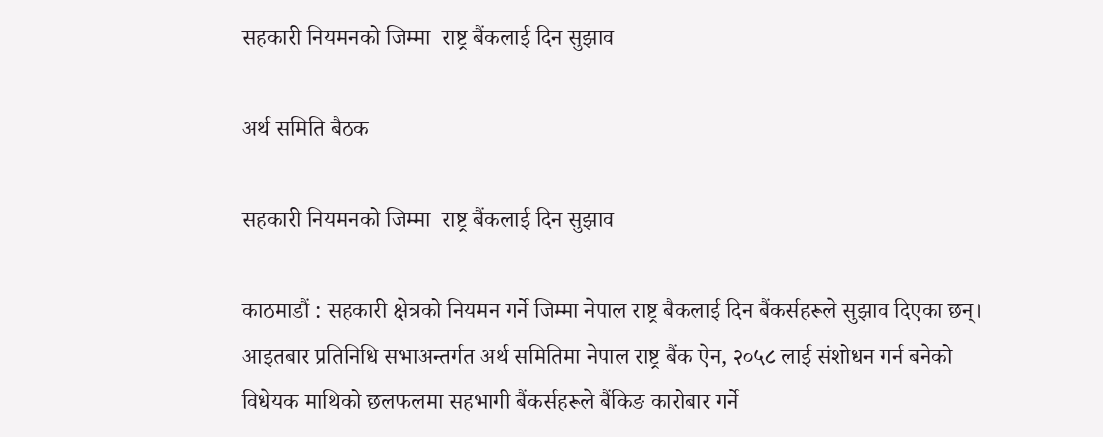सहकारी नियमनको जिम्मा  राष्ट्र बैंकलाई दिन सुझाव

अर्थ समिति बैठक

सहकारी नियमनको जिम्मा  राष्ट्र बैंकलाई दिन सुझाव

काठमाडौं : सहकारी क्षेत्रको नियमन गर्ने जिम्मा नेपाल राष्ट्र बैकलाई दिन बैंकर्सहरूले सुझाव दिएका छन्। आइतबार प्रतिनिधि सभाअन्तर्गत अर्थ समितिमा नेपाल राष्ट्र बैंक ऐन, २०५८ लाई संशोधन गर्न बनेको विधेयक माथिको छलफलमा सहभागी बैंकर्सहरूले बैंकिङ कारोबार गर्ने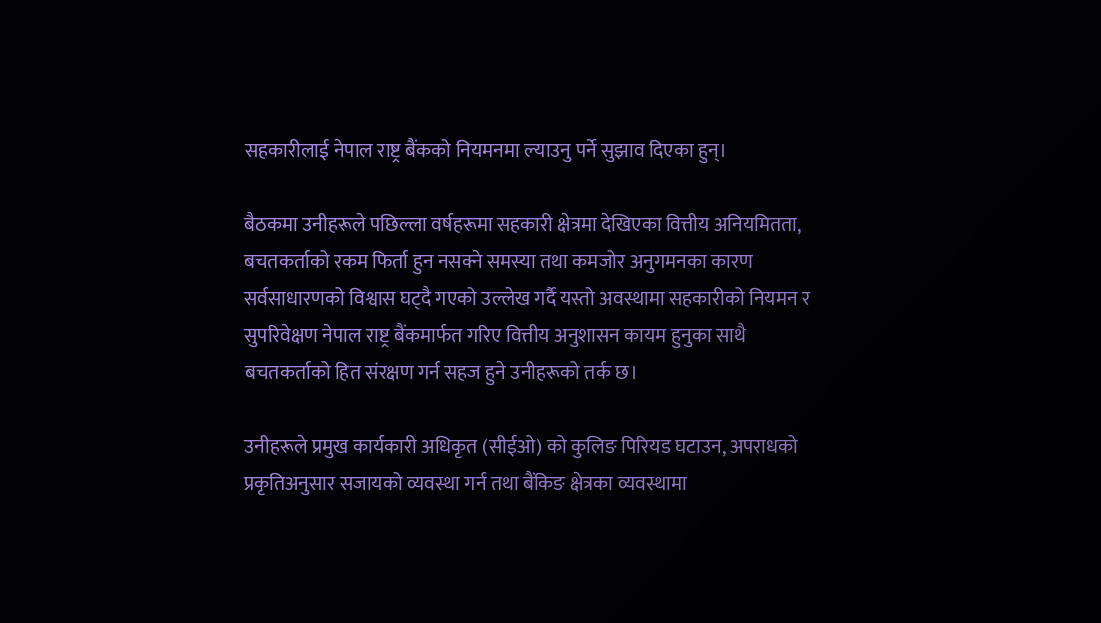सहकारीलाई नेपाल राष्ट्र बैंकको नियमनमा ल्याउनु पर्ने सुझाव दिएका हुन्।

बैठकमा उनीहरूले पछिल्ला वर्षहरूमा सहकारी क्षेत्रमा देखिएका वित्तीय अनियमितता, बचतकर्ताको रकम फिर्ता हुन नसक्ने समस्या तथा कमजोर अनुगमनका कारण सर्वसाधारणको विश्वास घट्दै गएको उल्लेख गर्दै यस्तो अवस्थामा सहकारीको नियमन र सुपरिवेक्षण नेपाल राष्ट्र बैंकमार्फत गरिए वित्तीय अनुशासन कायम हुनुका साथै बचतकर्ताको हित संरक्षण गर्न सहज हुने उनीहरूको तर्क छ।

उनीहरूले प्रमुख कार्यकारी अधिकृत (सीईओ) को कुलिङ पिरियड घटाउन, अपराधको प्रकृतिअनुसार सजायको व्यवस्था गर्न तथा बैंकिङ क्षेत्रका व्यवस्थामा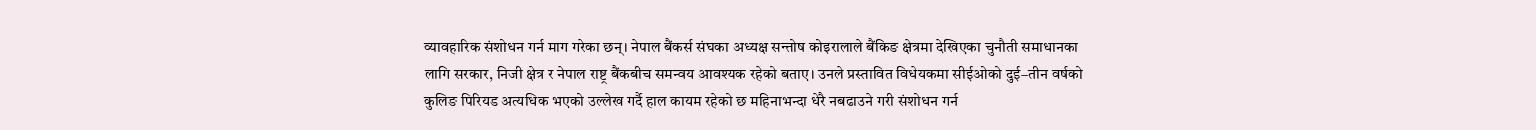व्यावहारिक संशोधन गर्न माग गरेका छन्। नेपाल बैंकर्स संघका अध्यक्ष सन्तोष कोइरालाले बैंकिङ क्षेत्रमा देखिएका चुनौती समाधानका लागि सरकार, निजी क्षेत्र र नेपाल राष्ट्र बैंकबीच समन्वय आवश्यक रहेको बताए। उनले प्रस्तावित विधेयकमा सीईओको दुई–तीन वर्षको कुलिङ पिरियड अत्यधिक भएको उल्लेख गर्दै हाल कायम रहेको छ महिनाभन्दा धेरै नबढाउने गरी संशोधन गर्न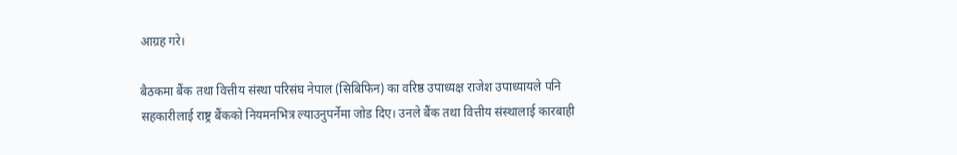आग्रह गरे।

बैठकमा बैंक तथा वित्तीय संस्था परिसंघ नेपाल (सिबिफिन) का वरिष्ठ उपाध्यक्ष राजेश उपाध्यायले पनि सहकारीलाई राष्ट्र बैंकको नियमनभित्र ल्याउनुपर्नेमा जोड दिए। उनले बैंक तथा वित्तीय संस्थालाई कारबाही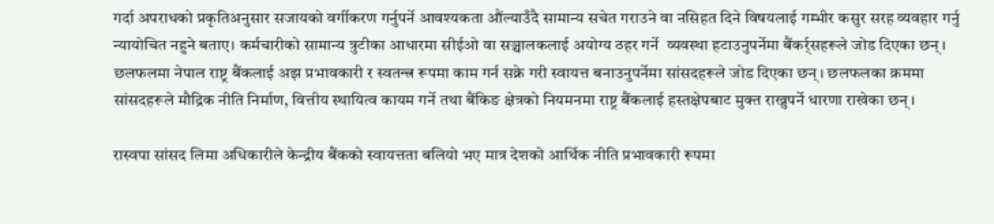गर्दा अपराधको प्रकृतिअनुसार सजायको वर्गीकरण गर्नुपर्ने आवश्यकता औंल्याउँदै सामान्य सचेत गराउने वा नसिहत दिने विषयलाई गम्भीर कसुर सरह व्यवहार गर्नु न्यायोचित नहुने बताए। कर्मचारीको सामान्य त्रुटीका आधारमा सीईओ वा सञ्चालकलाई अयोग्य ठहर गर्ने  व्यवस्था हटाउनुपर्नेमा बैंकर्र्सहरूले जोड दिएका छन्। छलफलमा नेपाल राष्ट्र बैंकलाई अझ प्रभावकारी र स्वतन्त्र रूपमा काम गर्न सक्ने गरी स्वायत्त बनाउनुपर्नेमा सांसदहरूले जोड दिएका छन्। छलफलका क्रममा सांसदहरूले मौद्रिक नीति निर्माण, वित्तीय स्थायित्व कायम गर्ने तथा बैंकिङ क्षेत्रको नियमनमा राष्ट्र बैंकलाई हस्तक्षेपबाट मुक्त राख्नुपर्ने धारणा राखेका छन्।

रास्वपा सांसद लिमा अधिकारीले केन्द्रीय बैंकको स्वायत्तता बलियो भए मात्र देशको आर्थिक नीति प्रभावकारी रूपमा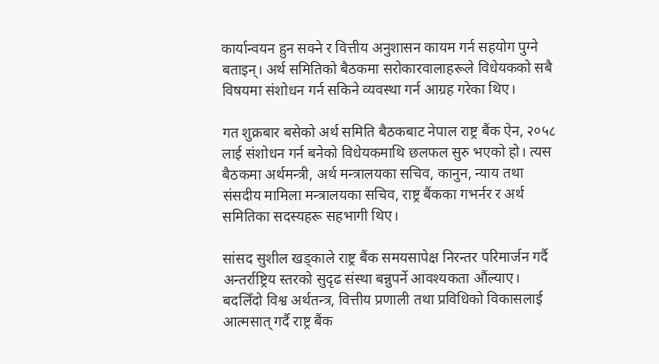कार्यान्वयन हुन सक्ने र वित्तीय अनुशासन कायम गर्न सहयोग पुग्ने बताइन्। अर्थ समितिको बैठकमा सरोकारवालाहरूले विधेयकको सबै विषयमा संशोधन गर्न सकिने व्यवस्था गर्न आग्रह गरेका थिए।

गत शुक्रबार बसेको अर्थ समिति बैठकबाट नेपाल राष्ट्र बैंक ऐन, २०५८ लाई संशोधन गर्न बनेको विधेयकमाथि छलफल सुरु भएको हो। त्यस बैठकमा अर्थमन्त्री, अर्थ मन्त्रालयका सचिव, कानुन, न्याय तथा संसदीय मामिला मन्त्रालयका सचिव, राष्ट्र बैंकका गभर्नर र अर्थ समितिका सदस्यहरू सहभागी थिए।

सांसद सुशील खड्काले राष्ट्र बैंक समयसापेक्ष निरन्तर परिमार्जन गर्दै अन्तर्राष्ट्रिय स्तरको सुदृढ संस्था बन्नुपर्ने आवश्यकता औंल्याए। बदलिँदो विश्व अर्थतन्त्र, वित्तीय प्रणाली तथा प्रविधिको विकासलाई आत्मसात् गर्दै राष्ट्र बैंक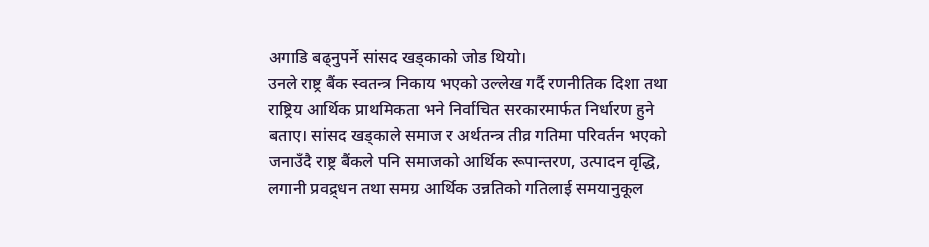अगाडि बढ्नुपर्ने सांसद खड्काको जोड थियो।
उनले राष्ट्र बैंक स्वतन्त्र निकाय भएको उल्लेख गर्दै रणनीतिक दिशा तथा राष्ट्रिय आर्थिक प्राथमिकता भने निर्वाचित सरकारमार्फत निर्धारण हुने बताए। सांसद खड्काले समाज र अर्थतन्त्र तीव्र गतिमा परिवर्तन भएको जनाउँदै राष्ट्र बैंकले पनि समाजको आर्थिक रूपान्तरण, उत्पादन वृद्धि, लगानी प्रवद्र्धन तथा समग्र आर्थिक उन्नतिको गतिलाई समयानुकूल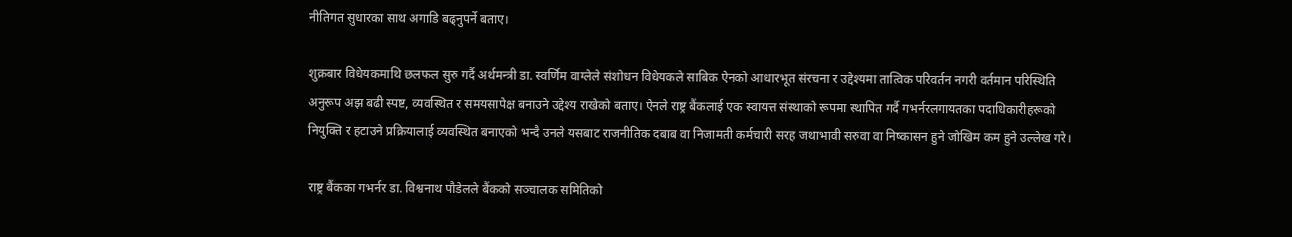नीतिगत सुधारका साथ अगाडि बढ्नुपर्ने बताए।

शुक्रबार विधेयकमाथि छलफल सुरु गर्दै अर्थमन्त्री डा. स्वर्णिम वाग्लेले संशोधन विधेयकले साबिक ऐनको आधारभूत संरचना र उद्देश्यमा तात्विक परिवर्तन नगरी वर्तमान परिस्थिति अनुरूप अझ बढी स्पष्ट, व्यवस्थित र समयसापेक्ष बनाउने उद्देश्य राखेको बताए। ऐनले राष्ट्र बैंकलाई एक स्वायत्त संस्थाको रूपमा स्थापित गर्दै गभर्नरलगायतका पदाधिकारीहरूको नियुक्ति र हटाउने प्रक्रियालाई व्यवस्थित बनाएको भन्दै उनले यसबाट राजनीतिक दबाब वा निजामती कर्मचारी सरह जथाभावी सरुवा वा निष्कासन हुने जोखिम कम हुने उल्लेख गरे।

राष्ट्र बैंकका गभर्नर डा. विश्वनाथ पौडेलले बैंकको सञ्चालक समितिको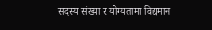सदस्य संख्या र योग्यतामा विद्यमान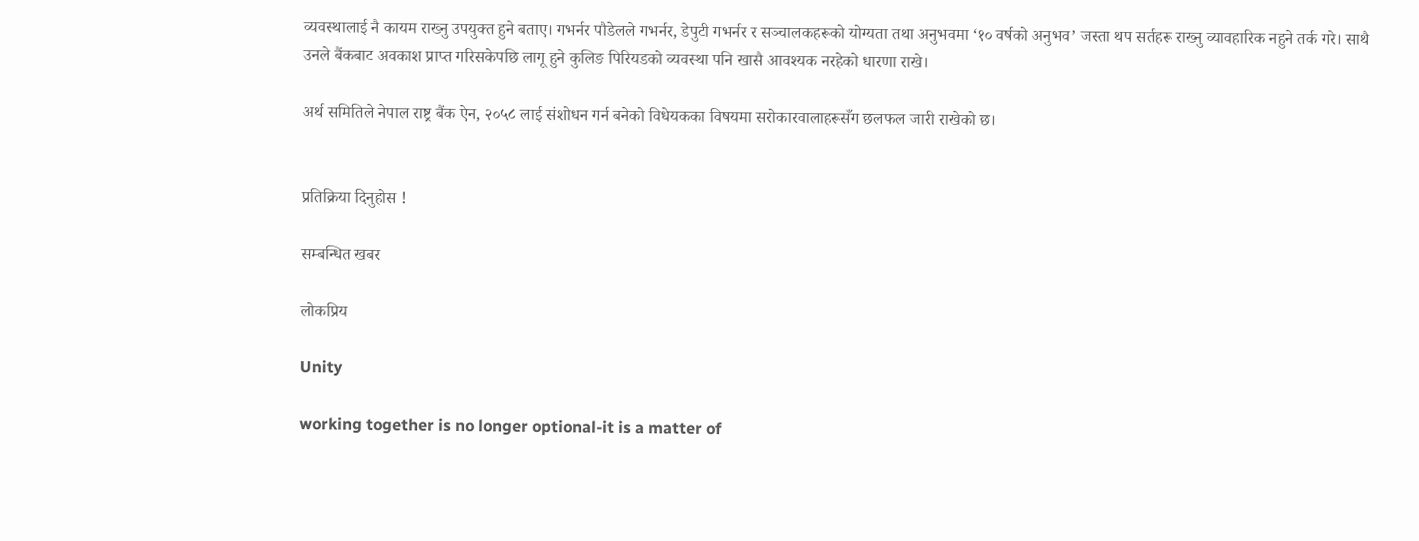व्यवस्थालाई नै कायम राख्नु उपयुक्त हुने बताए। गभर्नर पौडेलले गभर्नर, डेपुटी गभर्नर र सञ्चालकहरूको योग्यता तथा अनुभवमा ‘१० वर्षको अनुभव’ जस्ता थप सर्तहरू राख्नु व्यावहारिक नहुने तर्क गरे। साथै उनले बैंकबाट अवकाश प्राप्त गरिसकेपछि लागू हुने कुलिङ पिरियडको व्यवस्था पनि खासै आवश्यक नरहेको धारणा राखे।

अर्थ समितिले नेपाल राष्ट्र बैंक ऐन, २०५८ लाई संशोधन गर्न बनेको विधेयकका विषयमा सरोकारवालाहरूसँग छलफल जारी राखेको छ।


प्रतिक्रिया दिनुहोस !

सम्बन्धित खबर

लोकप्रिय

Unity

working together is no longer optional-it is a matter of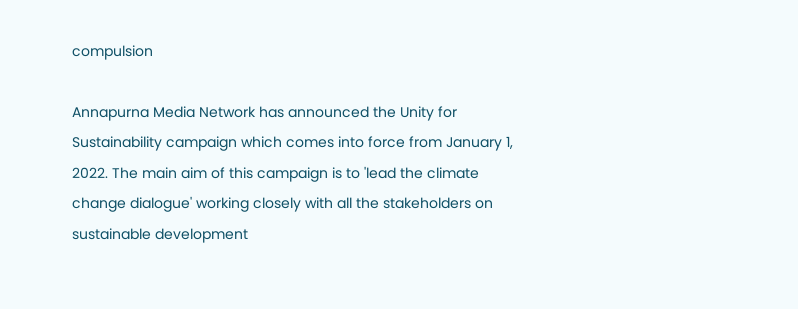compulsion

Annapurna Media Network has announced the Unity for Sustainability campaign which comes into force from January 1, 2022. The main aim of this campaign is to 'lead the climate change dialogue' working closely with all the stakeholders on sustainable development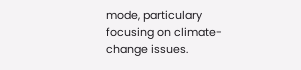mode, particulary focusing on climate-change issues.